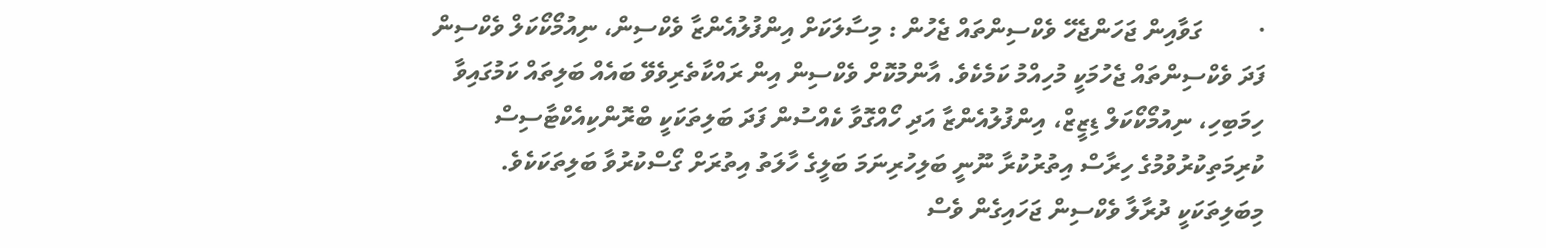·         ގަވާއިން ޖަހަންޖެހޭ ވެކްސިންތައް ޖެހުން : މިސާލަކަށް އިންފުލުއެންޒާ ވެކްސިން، ނިއުމޯކޯކަލް ވެކްސިން ފަދަ ވެކްސިންތައް ޖެހުމަކީ މުހިއްމު ކަމެކެވެ. އާންމުކޮށް ވެކްސިން އިން ރައްކާތެރިވެވޭ ބައެއް ބަލިތައް ކަމުގައިވާ ހިމަބިހި، ނިއުމޯކޯކަލް ޑިޒީޒް، އިންފުލުއެންޒާ އަދި ހޯއްގޮވާ ކެއްސުން ފަދަ ބަލިތަކަކީ ބްރޮންކިއެކްޓާސިސް ކުރިމަތިކުރުވުމުގެ ހިރާސް އިތުރުކުރާ ނޫނީ ބަލިހުރިނަމަ ބަލީގެ ހާލަތު އިތުރަށް ގޯސްކުރުވާ ބަލިތަކަކެވެ. މިބަލިތަކަކީ ދުރާލާ ވެކްސިން ޖަހައިގެން ވެސް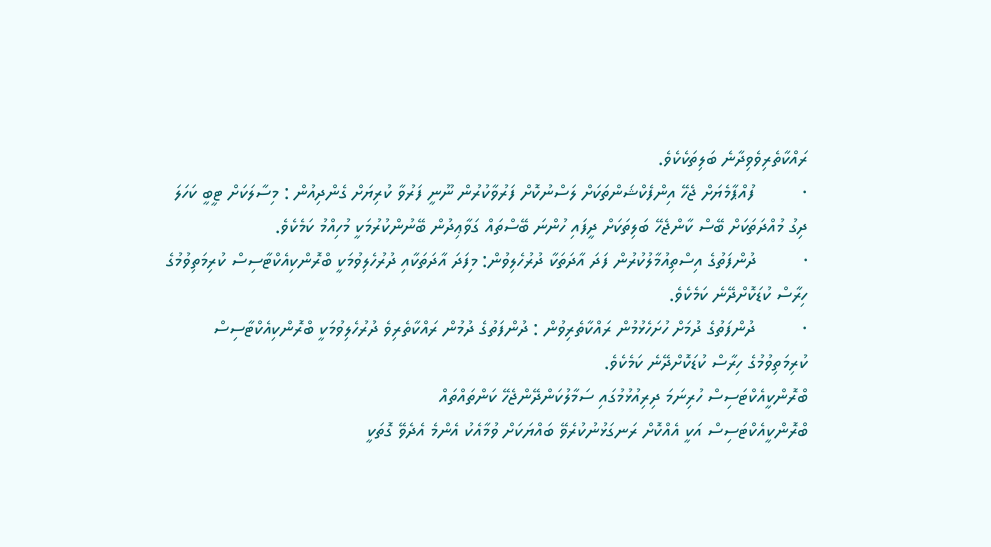ރައްކާތެރިވެވިދާނެ ބަލިތަކެކެވެ.
·         ފުއްޕާމެޔަށް ޖެހޭ އިންފެކްޝަންތަކަށް ލަސްނުކޮށް ފަރުވާކުރުން ނޫނީ ފަރުވާ ކުރިޔަށް ގެންދިއުން : މިސާލަކަށް ޓީބީ ކަހަލަ ދިގު މުއްދަތަކަށް ބޭސް ކާންޖެހޭ ބަލިތަކަށް ދީފައި ހުންނަ ބޭސްތައް ގަވާޢިދުން ބޭނުންކުރުމަކީ މުހިއްމު ކަމެކެވެ.
·         ދުންފަތުގެ އިސްތިއުމާލުކުރުން ފަދަ އާދަތަކާ ދުރުހެލިވުން: މިފަދަ އާދަތަކާއި ދުރުހެލިވުމަކީ ބްރޮންކިއެކްޓާސިސް ކުރިމަތިވުމުގެ ހިރާސް ކުޑަކޮށްދޭނެ ކަމެކެވެ.
·         ދުންފަތުގެ ދުމަށް ހުށަހެޅުމުން ރައްކާތެރިވުން : ދުންފަތުގެ ދުމުން ރައްކާތެރިވެ ދުރުހެލިވުމަކީ ބްރޮންކިއެކްޓާސިސް ކުރިމަތިވުމުގެ ހިރާސް ކުޑަކޮށްދޭނެ ކަމެކެވެ.
ބްރޮންކީއެކްޓަސިސް ހުރިނަމަ ދިރިއުޅުމުގައި ސަމާލުކަންދޭންޖެހޭ ކަންތައްތައް
ބްރޮންކީއެކްޓަސިސް އަކީ އެއްކޮށް ރަނގަޅުނުކުރެވޭ ބައްޔަކަށް ވުމާއެކު އެންމެ އެދެވޭ ގޮތަކީ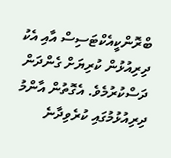ބްރޮންކީއެކްޓަސިސް އާއި އެކު ދިރިއުޅުން ކުރިޔަށް ގެންދަން ދަސްކުރުމެވެ. އެގޮތުން އާންމު ދިރިއުޅުމުގައި ކުރެވިދާނެ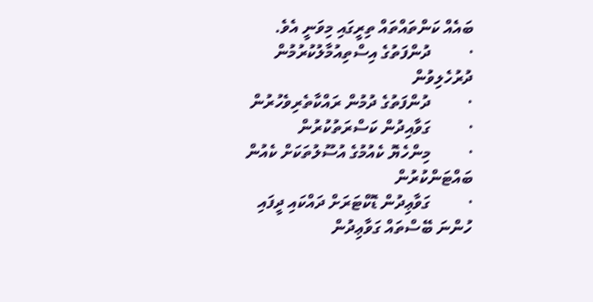ބައެއް ކަންތައްތައް ތިރީގައި މިވަނީ އެވެ.
·         ދުންފަތުގެ އިސްތިއުމާލުކުރުމުން ދުރުހެލިވުން
·         ދުންފަތުގެ ދުމުން ރައްކާތެރިވެހުރުން
·         ގަވާއިދުން ކަސްރަތުކުރުން
·         މިންހެޔޮ ކެއުމުގެ އުސޫލުތަކަށް ކެއުން ބައްޓަންކުރުން
·         ގަވާޢިދުން ޑޮކްޓަރަށް ދައްކައި ދީފައި ހުންނަ ބޭސްތައް ގަވާޢިދުން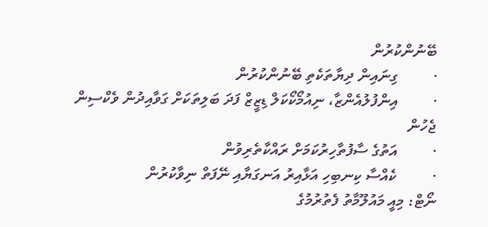ބޭނުންކުރުން
·         ގިނައިން ދިޔާތަކެތި ބޭނުންކުރުން
·         އިންފުލުއެންޒާ، ނިއުމޯކޯކަލް ޑިޒީޒް ފަދަ ބަލިތަކަށް ގަވާއިދުން ވެކްސިން ޖެހުން
·         އަތުގެ ސާފުތާހިރުކަމަށް ރައްކާތެރިވުން
·         ކެއްސާ ކިނބިހި އަޅާއިރު އަނގަޔާއި ނޭފަތް ނިވާކުރުން
ނޯޓް: މިއީ މައުލޫމާތު ފެތުރުމުގެ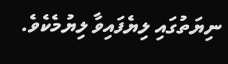ނިޔަތުގައި ލިޔެފައިވާ ލިޔުމެކެވެ.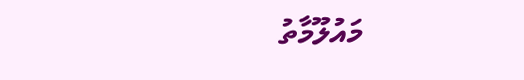މައުލޫމާތު